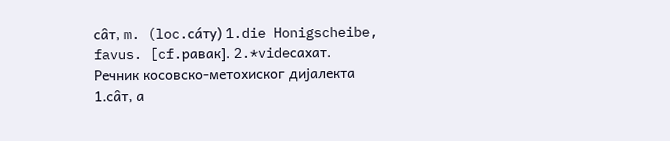са̑т, m. (loc.са́ту) 1.die Honigscheibe, favus. [cf.равак]. 2.*videсахат.
Речник косовско-метохиског дијалекта
1.са̑т, а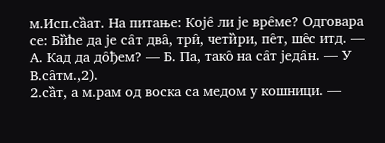м.Исп.са̏ат. На питање: Које̑ ли је вре̑ме? Одговара се: Би̏ће да је са̑т два̑, три̑, чети̏ри, пе̑т, ше̑с итд. — А. Кад да до̑ђем? — Б. Па, тако̑ на са̑т једа̑н. — У В.са̑тм.,2).
2.са̏т, а м.рам од воска са медом у кошници. —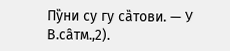Пу̏ни су гу са̏тови. — У В.са̑тм.,2).